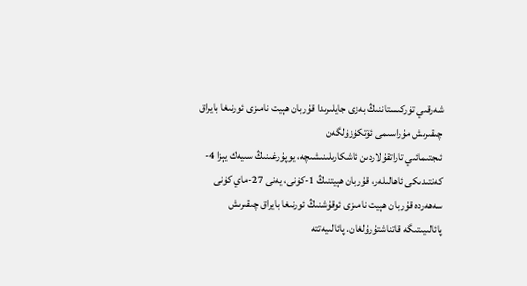شەرقىي تۈركىستاننىڭ بەزى جايلىرىدا قۇربان ھېيت نامىزى ئورنىغا بايراق چىقىرىش مۇراسىمى ئۆتكۈزۈلگەن
ئىجتىمائىي تاراتقۇلاردىن ئاشكارىلىنىشىچە، يوپۇرغىنىڭ سىيەك يېزا 4-كەنتىدىكى ئاھالىلەر، قۇربان ھېيتنىڭ 1-كۈنى، يەنى 27-ماي كۈنى سەھەردە قۇربان ھېيت نامىزى ئوقۇشنىڭ ئورنىغا بايراق چىقىرىش پائالىيىتىگە قاتناشتۇرۇلغان. پائالىيەتتە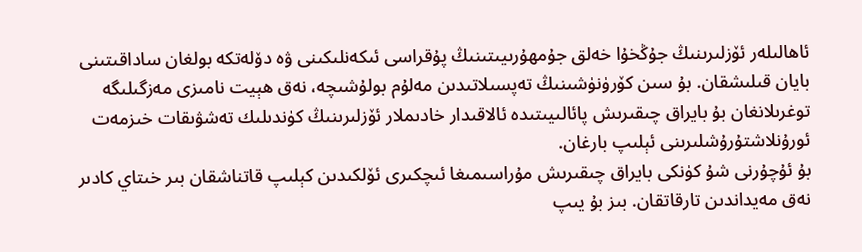ئاھالىلەر ئۆزلىرىنىڭ جۇڭخۇا خەلق جۇمھۇرىيىتىنىڭ پۇقراسى ئىكەنلىكىنى ۋە دۆلەتكە بولغان ساداقىتىنى بايان قىلىشقان. بۇ سىن كۆرۈنۈشىنىڭ تەپسىلاتىدىن مەلۇم بولۇشىچە، نەق ھېيت نامىزى مەزگىلىگە توغرىلانغان بۇ بايراق چىقىرىش پائالىيىتىدە ئالاقىدار خادىملار ئۆزلىرىنىڭ كۈندىلىك تەشۋىقات خىزمەت ئورۇنلاشتۇرۇشلىرىنى ئېلىپ بارغان.
بۇ ئۇچۇرنى شۇ كۈنكى بايراق چىقىرىش مۇراسىمىغا ئىچكىرى ئۆلكىدىن كېلىپ قاتناشقان بىر خىتاي كادىر نەق مەيداندىن تارقاتقان. بىز بۇ يىپ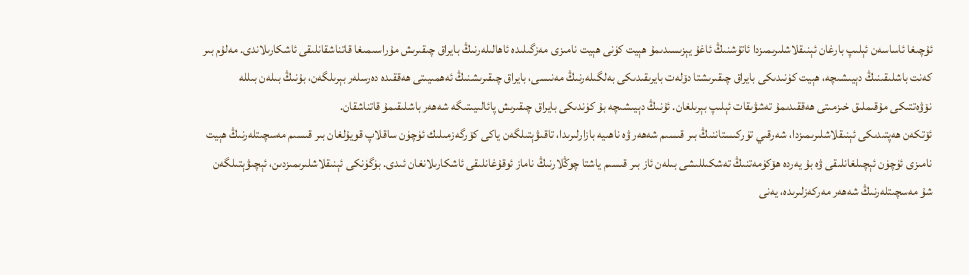ئۇچىغا ئاساسەن ئېلىپ بارغان ئېنىقلاشلىرىمىزدا ئاتۇشنىڭ ئاغۇ يېزىسىدىمۇ ھېيت كۈنى ھېيت نامىزى مەزگىلىدە ئاھالىلەرنىڭ بايراق چىقىرىش مۇراسىمىغا قاتناشقانلىقى ئاشكارىلاندى. مەلۇم بىر كەنت باشلىقىنىڭ دېيىشىچە، ھېيت كۈنىدىكى بايراق چىقىرىشتا دۆلەت بايرىقىدىكى بەلگىلەرنىڭ مەنىسى، بايراق چىقىرىشنىڭ ئەھمىيىتى ھەققىدە دەرسلەر بېرىلگەن، بۇنىڭ بىلەن بىللە نۆۋەتتىكى مۇقىملىق خىزمىتى ھەققىدىمۇ تەشۋىقات ئېلىپ بېرىلغان. ئۇنىڭ دېيىشىچە بۇ كۈندىكى بايراق چىقىرىش پائالىيىتىگە شەھەر باشلىقىمۇ قاتناشقان.
ئۆتكەن ھەپتىدىكى ئېنىقلاشلىرىمىزدا، شەرقىي تۈركىستاننىڭ بىر قىسىم شەھەر ۋە ناھىيە بازارلىرىدا، تاقىۋېتىلگەن ياكى كۆرگەزمىلىك ئۈچۈن ساقلاپ قويۇلغان بىر قىسىم مەسچىتلەرنىڭ ھېيت نامىزى ئۈچۈن ئېچىلغانلىقى ۋە بۇ يەردە ھۆكۈمەتنىڭ تەشكىللىشى بىلەن ئاز بىر قىسىم ياشتا چوڭلارنىڭ ناماز ئوقۇغانلىقى ئاشكارىلانغان ئىدى. بۈگۈنكى ئېنىقلاشلىرىمىزدىن، ئېچىۋېتىلگەن شۇ مەسچىتلەرنىڭ شەھەر مەركەزلىرىدە، يەنى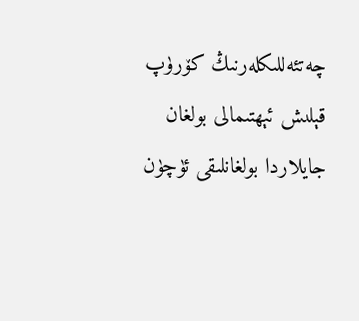چەتئەللىكلەرنىڭ كۆرۈپ قېلىش ئېھتىمالى بولغان جايلاردا بولغانلىقى ئۈچۈن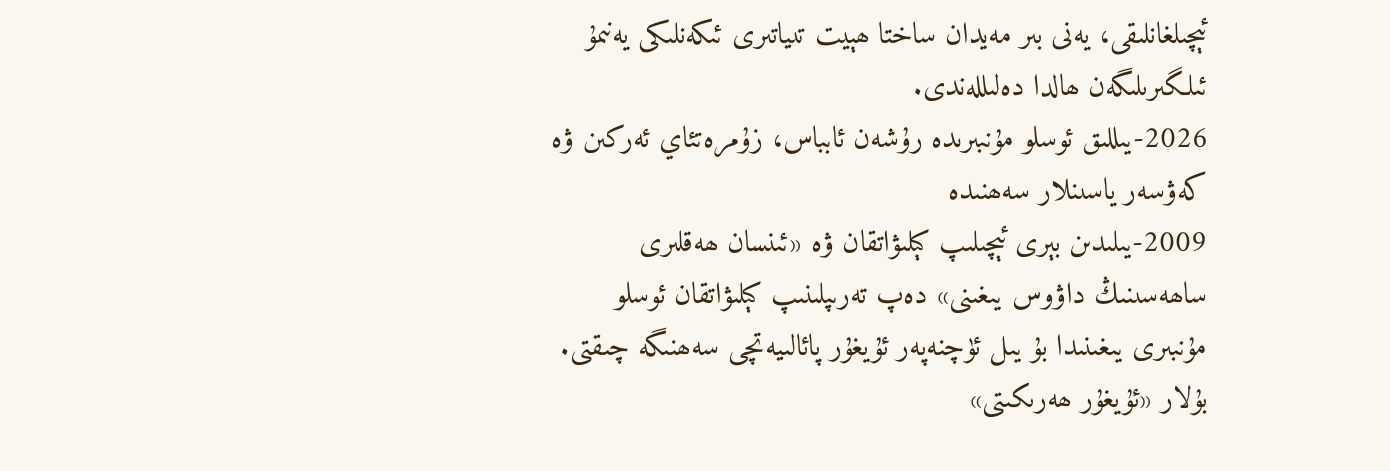ئېچىلغانلىقى، يەنى بىر مەيدان ساختا ھېيت تىياتىرى ئىكەنلىكى يەنىمۇ ئىلگىرىلىگەن ھالدا دەلىللەندى.
2026-يىللىق ئوسلو مۇنبىرىدە رۇشەن ئابباس، زۇمرەتئاي ئەركىن ۋە كەۋسەر ياسىنلار سەھنىدە
2009-يىلىدىن بېرى ئېچىلىپ كېلىۋاتقان ۋە «ئىنسان ھەقلىرى ساھەسىنىڭ داۋوس يىغىنى» دەپ تەرىپلىنىپ كېلىۋاتقان ئوسلو مۇنبىرى يىغىنىدا بۇ يىل ئۈچنەپەر ئۇيغۇر پائالىيەتچى سەھنىگە چىقتى. بۇلار «ئۇيغۇر ھەرىكىتى»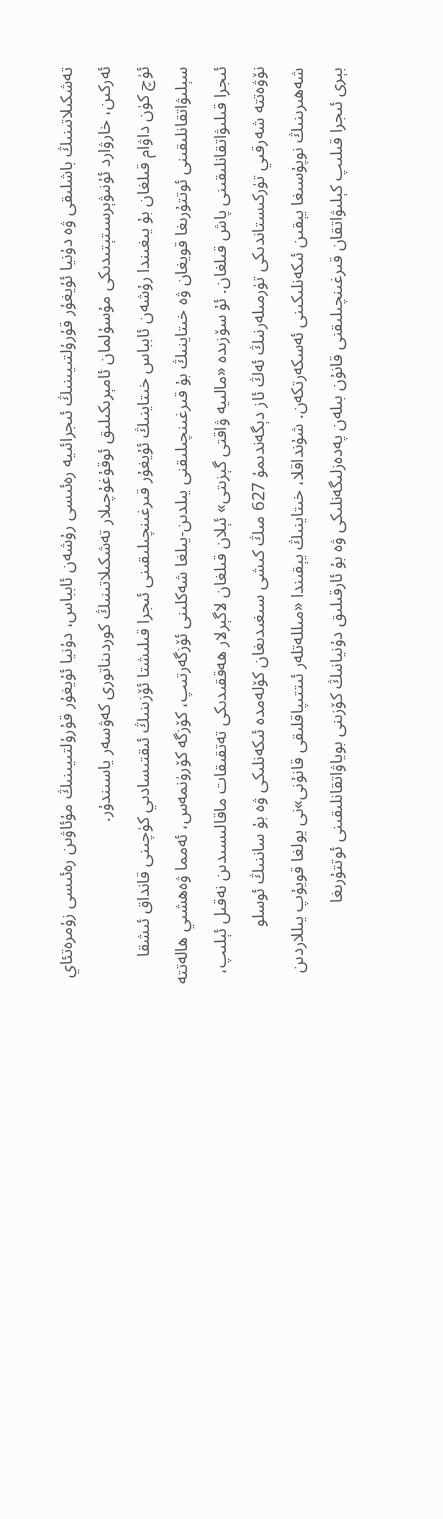تەشكىلاتىنىڭ باشلىقى ۋە دۇنيا ئۇيغۇر قۇرۇلتىيىنىڭ ئىجرائىيە رەئىسى رۇشەن ئابباس، دۇنيا ئۇيغۇر قۇرۇلتىيىنىڭ مۇئاۋىن رەئىسى زۇمرەتئاي ئەركىن، خارۋارد ئۇنىۋېرسىتېتىدىكى مۇسۇلمان ئامېرىكىلىق ئوقۇغۇچىلار تەشكىلاتىنىڭ كوردىناتورى كەۋسەر ياسىندۇر.
ئۈچ كۈن داۋام قىلغان بۇ يىغىندا رۇشەن ئابباس خىتاينىڭ ئۇيغۇر قىرغىنچىلىقىنى ئىجرا قىلىشتا ئۆزىنىڭ ئىقتىسادىي كۈچىنى قانداق ئىشقا سېلىۋاتقانلىقىنى ئوتتۇرىغا قويغان ۋە خىتاينىڭ بۇ قىرغىنچىلىقنى يىلدىن-يىلغا شەكلىنى ئۆزگەرتىپ، كۆزگە كۆرۈنمەس، ئەمما ۋەھشىي ھالەتتە ئىجرا قىلىۋاتقانلىقىنى پاش قىلغان. ئۇ سۆزىدە «مالىيە ۋاقتى گېزىتى» ئېلان قىلغان لاگېرلار ھەققىدىكى تەتقىقات ماقالىسىدىن نەقىل ئېلىپ، نۆۋەتتە شەرقىي تۈركىستاندىكى تۈرمىلەرنىڭ ئەڭ ئاز دېگەندىمۇ 627 مىڭ كىشى سىغىدىغان كۆلەمدە ئىكەنلىكى ۋە بۇ ساننىڭ ئوسلو شەھىرىنىڭ نوپۇسىغا يېقىن ئىكەنلىكىنى ئەسكەرتكەن. شۇنداقلا، خىتاينىڭ يېقىندا «مىللەتلەر ئىتتىپاقلىقى قانۇنى»نى يولغا قويۇپ يىللاردىن بېرى ئىجرا قىلىپ كېلىۋاتقان قىرغىنچىلىقنى قانۇن بىلەن پەدەزلىگەنلىكى ۋە بۇ ئارقىلىق دۇنيانىڭ كۆزىنى بوياۋاتقانلىقىنى ئوتتۇرىغا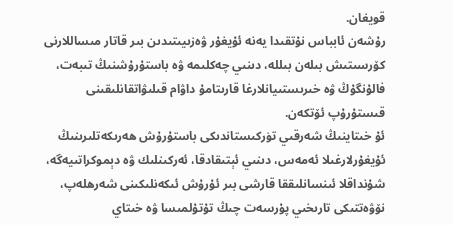قويغان.
رۇشەن ئابباس نۇتقىدا يەنە ئۇيغۇر ۋەزىيىتىدىن بىر قاتار مىساللارنى كۆرسىتىش بىلەن بىللە، دىنىي چەكلىمە ۋە باستۇرۇشنىڭ تىبەت، فالۇنگۇڭ ۋە خىرىستىيانلارغا قارىتامۇ داۋام قىلىۋاتقانلىقىنى قىستۇرۇپ ئۆتكەن.
ئۇ خىتاينىڭ شەرقىي تۈركىستاندىكى باستۇرۇش ھەرىكەتلىرىنىڭ ئۇيغۇرلارغىلا ئەمەس، دىنىي ئېتىقادقا، ئەركىنلىك ۋە دېموكراتىيەگە، شۇنداقلا ئىنسانلىققا قارشى بىر ئۇرۇش ئىكەنلىكىنى شەرھلەپ، نۆۋەتتىكى تارىخىي پۇرسەت چىڭ تۇتۇلمىسا ۋە خىتاي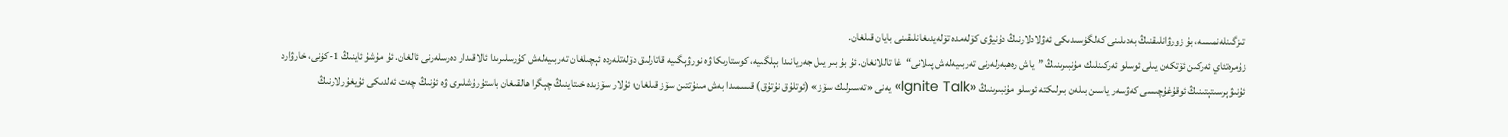تىزگىنلەنمىسە، بۇ زورۋانلىقنىڭ بەدىلىنى كەلگۈسىدىكى ئەۋلادلارنىڭ دۇنيۋى كۆلەمدە تۆلەيدىغانلىقىنى بايان قىلغان.
زۇمرەتئاي ئەركىن ئۆتكەن يىلى ئوسلو ئەركىنلىك مۇنبىرىنىڭ ”ياش رەھبەرلەرنى تەربىيەلەش پىلانى“غا تاللانغان. ئۇ بۇ بىر يىل جەريانىدا بېلگىيە، كوستارىكا ۋە نورۋېگىيە قاتارلىق دۆلەتلەردە ئېچىلغان تەربىيەلەش كۇرسلىرىدا ئالاقىدار دەرسلەرنى ئالغان. ئۇ مۇشۇ ئاينىڭ 1-كۈنى، خارۋارد ئۇنىۋېرسىتېتىنىڭ ئوقۇغۇچىسى كەۋسەر ياسىن بىلەن بىرلىكتە ئوسلو مۇنبىرىنىڭ «Ignite Talk» يەنى «تەسىرلىك سۆز» (ئوتلۇق نۇتۇق) قىسمىدا بەش مىنۇتتىن سۆز قىلغان؛ ئۇلار سۆزىدە خىتاينىڭ چېگرا ھالقىغان باستۇرۇشلىرى ۋە ئۇنىڭ چەت ئەلدىكى ئۇيغۇرلارنىڭ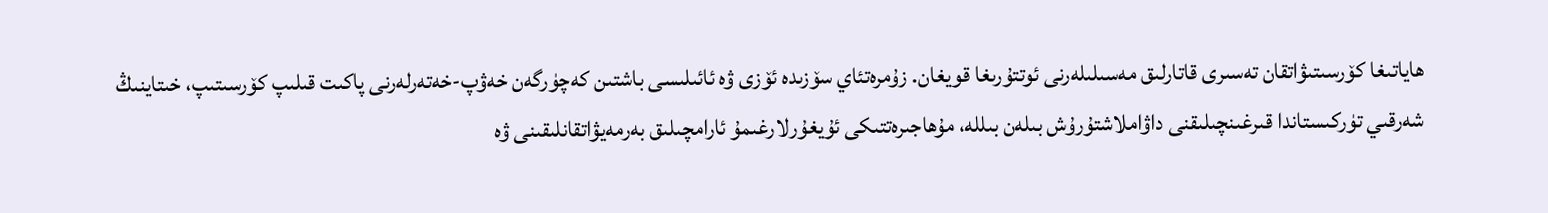ھاياتىغا كۆرسىتىۋاتقان تەسىرى قاتارلىق مەسىلىلەرنى ئوتتۇرىغا قويغان. زۇمرەتئاي سۆزىدە ئۆزى ۋە ئائىلىسى باشتىن كەچۈرگەن خەۋپ-خەتەرلەرنى پاكىت قىلىپ كۆرسىتىپ، خىتاينىڭ شەرقىي تۈركىستاندا قىرغىنچىلىقنى داۋاملاشتۇرۇش بىلەن بىللە، مۇھاجىرەتتىكى ئۇيغۇرلارغىمۇ ئارامچىلىق بەرمەيۋاتقانلىقىنى ۋە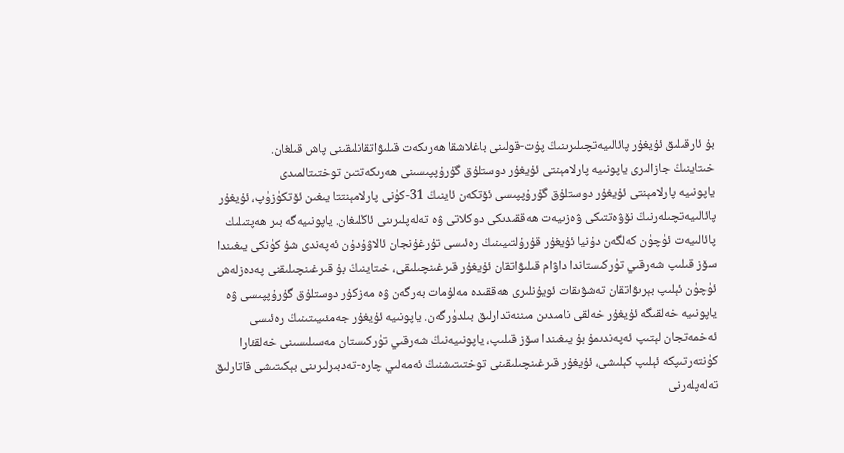بۇ ئارقىلىق ئۇيغۇر پائالىيەتچىلىرىنىڭ پۇت-قولىنى باغلاشقا ھەرىكەت قىلىۋاتقانلىقىنى پاش قىلغان.
خىتاينىڭ جازالىرى ياپونىيە پارلامېنتى ئۇيغۇر دوستلۇق گۇرۇپپىسىنى ھەرىكەتتىن توختىتالمىدى
ياپونىيە پارلامېنتى ئۇيغۇر دوستلۇق گۇرۇپپىسى ئۆتكەن ئاينىڭ 31-كۈنى پارلامېنتتا يىغىن ئۆتكۈزۈپ، ئۇيغۇر پائالىيەتچىلەرنىڭ نۆۋەتتىكى ۋەزىيەت ھەققىدىكى دوكلاتى ۋە تەلەپلىرىنى ئاڭلىغان. ياپونىيەگە بىر ھەپتىلىك پائالىيەت ئۈچۈن كەلگەن دۇنيا ئۇيغۇر قۇرۇلتىيىنىڭ رەئىسى تۇرغۇنجان ئالاۋۇدۇن ئەپەندى شۇ كۈنكى يىغىندا سۆز قىلىپ شەرقىي تۈركىستاندا داۋام قىلىۋاتقان ئۇيغۇر قىرغىنچىلىقى، خىتاينىڭ بۇ قىرغىنچىلىقنى پەدەزلەش ئۈچۈن ئېلىپ بېرىۋاتقان تەشۋىقات ئويۇنلىرى ھەققىدە مەلۇمات بەرگەن ۋە مەزكۇر دوستلۇق گۇرۇپپىسى ۋە ياپونىيە خەلقىگە ئۇيغۇر خەلقى نامىدىن مىننەتدارلىق بىلدۈرگەن. ياپونىيە ئۇيغۇر جەمئىيىتىنىڭ رەئىسى ئەخمەتجان لېتىپ ئەپەندىمۇ بۇ يىغىندا سۆز قىلىپ، ياپونىيەنىڭ شەرقىي تۈركىستان مەسىلىسىنى خەلقئارا كۈنتەرتىپكە ئېلىپ كېلىشى، ئۇيغۇر قىرغىنچىلىقىنى توختىتىشنىڭ ئەمەلىي چارە-تەدبىرلىرىنى بېكىتىشى قاتارلىق تەلەپلەرنى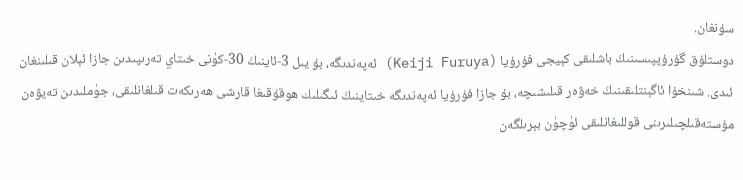سۇنغان.
دوستلۇق گۇرۇپپىسىنىڭ باشلىقى كېيجى فۇرۇيا (Keiji Furuya) ئەپەندىگە، بۇ يىل 3-ئاينىڭ 30-كۈنى خىتاي تەرىپىدىن جازا ئېلان قىلىنغان ئىدى. شىنخۇا ئاگېنتلىقىنىڭ خەۋەر قىلىشىچە، بۇ جازا فۇرۇيا ئەپەندىگە خىتاينىڭ ئىگىلىك ھوقۇقىغا قارشى ھەرىكەت قىلغانلىقى، جۈملىدىن تەيۋەن مۇستەقىلچىلىرىنى قوللىغانلىقى ئۈچۈن بېرىلگەن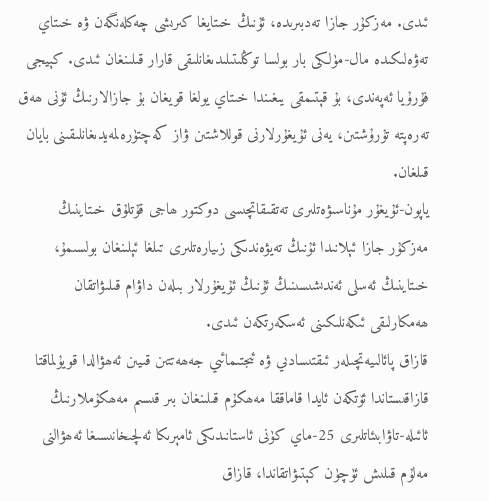ئىدى. مەزكۇر جازا تەدبىرىدە، ئۇنىڭ خىتايغا كىرىشى چەكلەنگەن ۋە خىتاي تەۋەلىكىدە مال-مۈلكى بار بولسا توڭلىتىلىدىغانلىقى قارار قىلىنغان ئىدى. كېيجى فۇرۇيا ئەپەندى، بۇ قېتىمقى يىغىندا خىتاي يولغا قويغان بۇ جازالارنىڭ ئۇنى ھەق تەرەپتە تۇرۇشتىن، يەنى ئۇيغۇرلارنى قوللاشتىن ۋاز كەچتۈرەلمەيدىغانلىقىنى بايان قىلغان.
ياپون-ئۇيغۇر مۇناسىۋەتلىرى تەتقىقاتچىسى دوكتور ھاجى قۇتلۇق خىتاينىڭ مەزكۇر جازا ئېلانىدا ئۇنىڭ تەيۋەندىكى زىيارەتلىرى تىلغا ئېلىنغان بولسىمۇ، خىتاينىڭ ئەسلى ئەندىشىسىنىڭ ئۇنىڭ ئۇيغۇرلار بىلەن داۋام قىلىۋاتقان ھەمكارلىقى ئىكەنلىكىنى ئەسكەرتكەن ئىدى.
قازاق پائالىيەتچىلەر ئىقتىسادىي ۋە ئىجتىمائىي جەھەتتىن قىيىن ئەھۋالدا قويۇلماقتا
قازاقىستاندا ئۆتكەن ئايدا قاماققا مەھكۇم قىلىنغان بىر قىسىم مەھكۇملارنىڭ ئائىلە-تاۋابىئاتلىرى 25-ماي كۈنى ئاستانىدىكى ئامېرىكا ئەلچىخانىسىغا ئەھۋالنى مەلۇم قىلىش ئۈچۈن كېتىۋاتقاندا، قازاق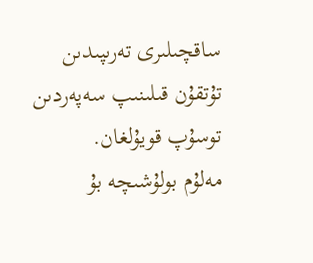ساقچىلىرى تەرىپىدىن تۇتقۇن قىلىنىپ سەپەردىن توسۇپ قويۇلغان.
مەلۇم بولۇشىچە بۇ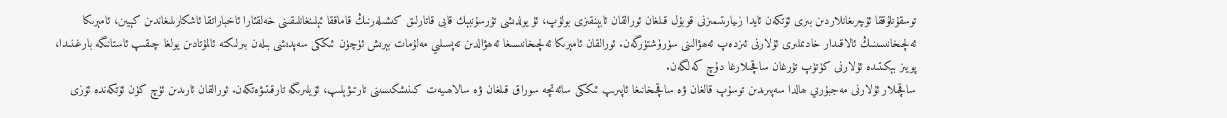توسقۇنلۇققا ئۇچرىغانلاردىن بىرى ئۆتكەن ئايدا زىيارىتىمىزنى قوبۇل قىلغان ئورالقان ئابېنقىزى بولۇپ، ئۇ يولدىشى تۇرسۇنبېك قابى قاتارلىق كىشىلەرنىڭ قاماققا ئېلىنغانلىقىنى خەلقئارا ئاخباراتقا ئاشكارىلىغاندىن كېيىن، ئامېرىكا ئەلچىخانىسىنىڭ ئالاقىدار خادىملىرى ئۇلارنى ئىزدەپ ئەھۋالىنى سۈرۈشتۈرگەن. ئورالقان ئامېرىكا ئەلچىخانىسىغا ئەھۋالدىن تەپسىلىي مەلۇمات بېرىش ئۈچۈن ئىككى سەپدىشى بىلەن بىرلىكتە ئالمۇتادىن يولغا چىقىپ ئاستانىگە بارغىنىدا، پويىز بېكىتىدە ئۇلارنى كۈتۈپ تۇرغان ساقچىلارغا دۇچ كەلگەن.
ساقچىلار ئۇلارنى مەجبۇرىي ھالدا سەپىرىدىن توسۇپ قالغان ۋە ساقچىخانىغا ئاپىرىپ ئىككى سائەتچە سوراق قىلغان ۋە سالاھىيەت كىنىشكىسىنى تارتىۋېلىپ، ئۆيلىرىگە تارقىتىۋەتكەن. ئورالقان ئارىدىن ئۈچ كۈن ئۆتكەندە ئۆزى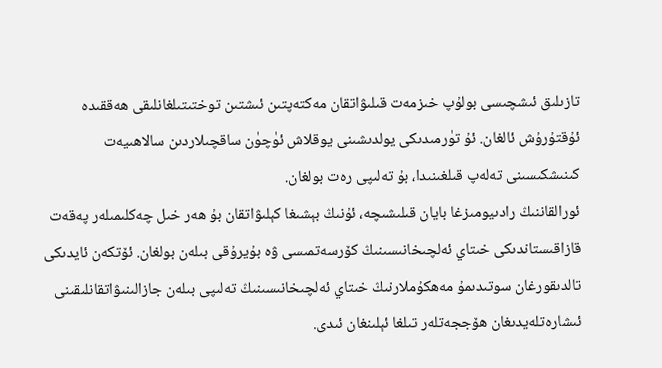تازىلىق ئىشچىسى بولۇپ خىزمەت قىلىۋاتقان مەكتەپتىن ئىشتىن توختىتىلغانلىقى ھەققىدە ئۇقتۇرۇش ئالغان. ئۇ تۈرمىدىكى يولدىشىنى يوقلاش ئۈچۈن ساقچىلاردىن سالاھىيەت كىنىشكىسىنى تەلەپ قىلغىنىدا، بۇ تەلىپى رەت بولغان.
ئورالقاننىڭ رادىيومىزغا بايان قىلىشىچە، ئۇنىڭ بېشىغا كېلىۋاتقان بۇ ھەر خىل چەكلىمىلەر پەقەت قازاقىستاندىكى خىتاي ئەلچىخانىسىنىڭ كۆرسەتمىسى ۋە بۇيرۇقى بىلەن بولغان. ئۆتكەن ئايدىكى تالدىقورغان سوتىدىمۇ مەھكۇملارنىڭ خىتاي ئەلچىخانىسىنىڭ تەلىپى بىلەن جازالىنىۋاتقانلىقىنى ئىشارەتلەيدىغان ھۆججەتلەر تىلغا ئېلىنغان ئىدى.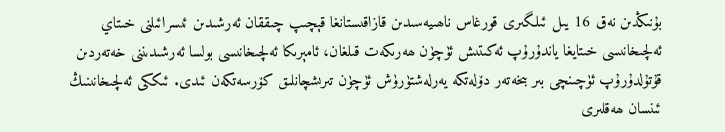بۇنىڭدىن نەق 16 يىل ئىلگىرى قورغاس ناھىيەسىدىن قازاقىستانغا قېچىپ چىققان ئەرشىدىن ئىسرائىلنى خىتاي ئەلچىخانىسى خىتايغا ياندۇرۇپ ئەكىتىش ئۈچۈن ھەرىكەت قىلغان، ئامېرىكا ئەلچىخانىسى بولسا ئەرشىدىننى خەتەردىن قۇتۇلدۇرۇپ ئۈچىنچى بىر بىخەتەر دۆلەتكە يەرلەشتۈرۈش ئۈچۈن تىرىشچانلىق كۆرسەتكەن ئىدى. ئىككى ئەلچىخانىنىڭ ئىنسان ھەقلىرى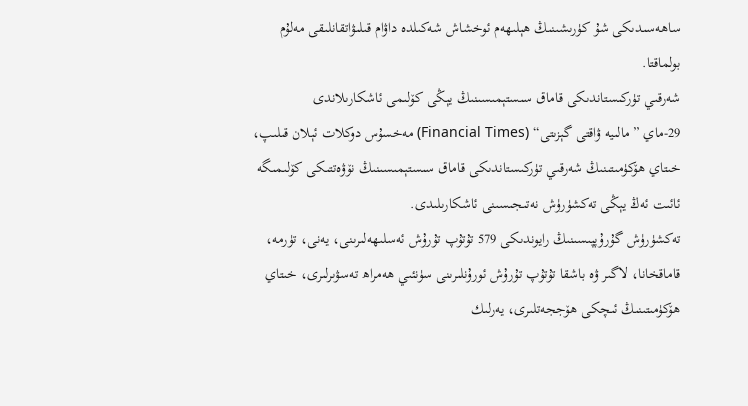ساھەسىدىكى شۇ كۈرىشىنىڭ ھېلىھەم ئوخشاش شەكىلدە داۋام قىلىۋاتقانلىقى مەلۇم بولماقتا.
شەرقىي تۈركىستاندىكى قاماق سىستېمىسىنىڭ يېڭى كۆلىمى ئاشكارىلاندى
29-ماي ”مالىيە ۋاقتى گېزىتى“ (Financial Times) مەخسۇس دوكلات ئېلان قىلىپ، خىتاي ھۆكۈمىتىنىڭ شەرقىي تۈركىستاندىكى قاماق سىستېمىسىنىڭ نۆۋەتتىكى كۆلىمىگە ئائىت ئەڭ يېڭى تەكشۈرۈش نەتىجىسىنى ئاشكارىلىدى.
تەكشۈرۈش گۇرۇپپىسىنىڭ رايوندىكى 579 تۇتۇپ تۇرۇش ئەسلىھەلىرىنى، يەنى، تۈرمە، قاماقخانا، لاگىر ۋە باشقا تۇتۇپ تۇرۇش ئورۇنلىرىنى سۈنئىي ھەمراھ تەسۋىرلىرى، خىتاي ھۆكۈمىتىنىڭ ئىچكى ھۆججەتلىرى، يەرلىك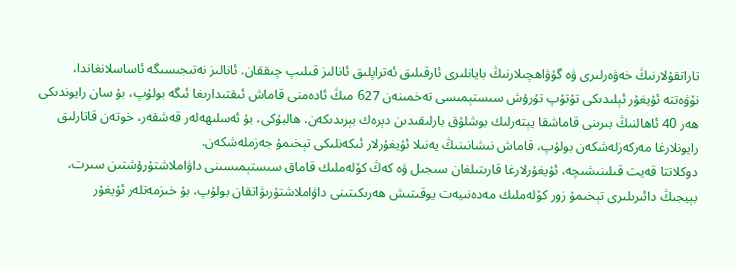تاراتقۇلارنىڭ خەۋەرلىرى ۋە گۇۋاھچىلارنىڭ بايانلىرى ئارقىلىق ئەتراپلىق ئانالىز قىلىپ چىققان. ئانالىز نەتىجىسىگە ئاساسلانغاندا، نۆۋەتتە ئۇيغۇر ئېلىدىكى تۇتۇپ تۇرۇش سىستېمىسى تەخمىنەن 627 مىڭ ئادەمنى قاماش ئىقتىدارىغا ئىگە بولۇپ، بۇ سان رايوندىكى ھەر 40 ئاھالنىڭ بىرىنى قاماشقا يېتەرلىك بوشلۇق بارلىقىدىن دېرەك بېرىدىكەن. ھالبۇكى، بۇ ئەسلىھەلەر قەشقەر، خوتەن قاتارلىق رايونلارغا مەركەزلەشكەن بولۇپ، قاماش نىشانىنىڭ يەنىلا ئۇيغۇرلار ئىكەنلىكى تېخىمۇ جەزملەشكەن.
دوكلاتتا قەيت قىلىنىشىچە، ئۇيغۇرلارغا قارىتىلغان سىجىل ۋە كەڭ كۆلەملىك قاماق سىستېمىسىنى داۋاملاشتۇرۇشتىن سىرت، بېيجىڭ دائىرىلىرى تېخىمۇ زور كۆلەملىك مەدەنىيەت يوقىتىش ھەرىكىتىنى داۋاملاشتۇرىۋاتقان بولۇپ، بۇ خىزمەتلەر ئۇيغۇر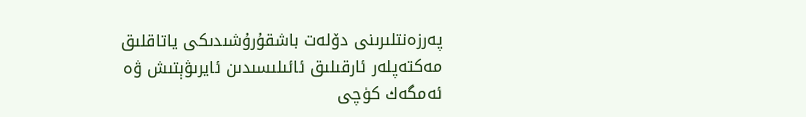پەرزەنتلىرىنى دۆلەت باشقۇرۇشىدىكى ياتاقلىق مەكتەپلەر ئارقىلىق ئائىلىسىدىن ئايرىۋېتىش ۋە ئەمگەك كۈچى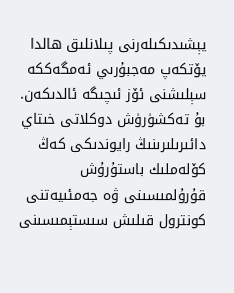يېشىدىكىلەرنى پىلانلىق ھالدا يۆتكەپ مەجبۇرىي ئەمگەككە سېلىشنى ئۆز ئىچىگە ئالدىكەن.
بۇ تەكشۈرۈش دوكلاتى خىتاي دائىرىلىرىنىڭ رايوندىكى كەڭ كۆلەملىك باستۇرۇش قۇرۇلمىسىنى ۋە جەمئىيەتنى كونترول قىلىش سىستېمىسىنى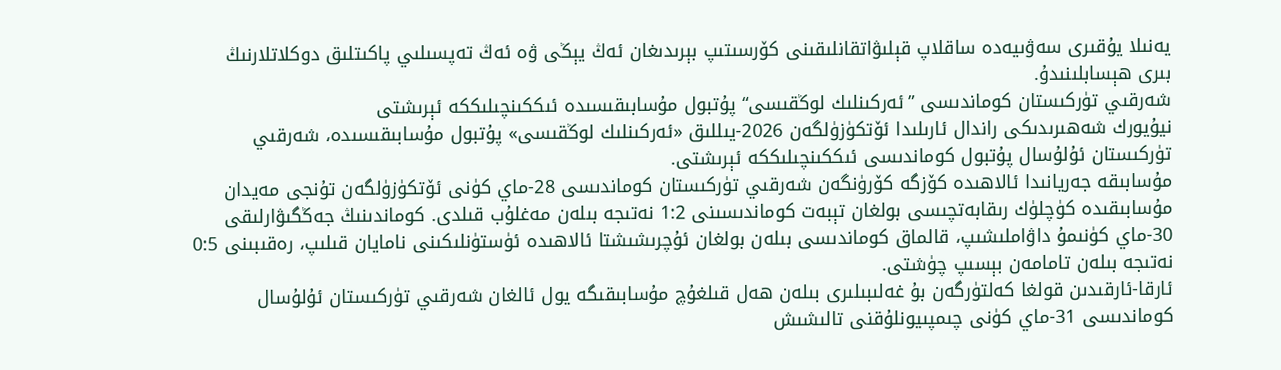يەنىلا يۇقىرى سەۋىيەدە ساقلاپ قېلىۋاتقانلىقىنى كۆرسىتىپ بېرىدىغان ئەڭ يېڭى ۋە ئەڭ تەپسىلىي پاكىتلىق دوكلاتلارنىڭ بىرى ھېسابلىنىدۇ.
شەرقىي تۈركىستان كوماندىسى ”ئەركىنلىك لوڭقىسى“ پۇتبول مۇسابىقىسىدە ئىككىنچىلىككە ئېرىشتى
نيۇيورك شەھىرىدىكى راندال ئارىلىدا ئۆتكۈزۈلگەن 2026-يىللىق «ئەركىنلىك لوڭقىسى» پۇتبول مۇسابىقىسىدە، شەرقىي تۈركىستان ئۇلۇسال پۇتبول كوماندىسى ئىككىنچىلىككە ئېرىشتى.
مۇسابىقە جەريانىدا ئالاھىدە كۆزگە كۆرۈنگەن شەرقىي تۈركىستان كوماندىسى 28-ماي كۈنى ئۆتكۈزۈلگەن تۇنجى مەيدان مۇسابىقىدە كۈچلۈك رىقابەتچىسى بولغان تېبەت كوماندىسىنى 1:2 نەتىجە بىلەن مەغلۇب قىلدى. كوماندىنىڭ جەڭگىۋارلىقى 30-ماي كۈنىمۇ داۋاملىشىپ، قالماق كوماندىسى بىلەن بولغان ئۇچرىشىشتا ئالاھىدە ئۈستۈنلىكىنى نامايان قىلىپ، رەقىبىنى 0:5 نەتىجە بىلەن تامامەن بېسىپ چۈشتى.
ئارقا-ئارقىدىن قولغا كەلتۈرگەن بۇ غەلىبىلىرى بىلەن ھەل قىلغۇچ مۇسابىقىگە يول ئالغان شەرقىي تۈركىستان ئۇلۇسال كوماندىسى 31-ماي كۈنى چىمپىيونلۇقنى تالىشىش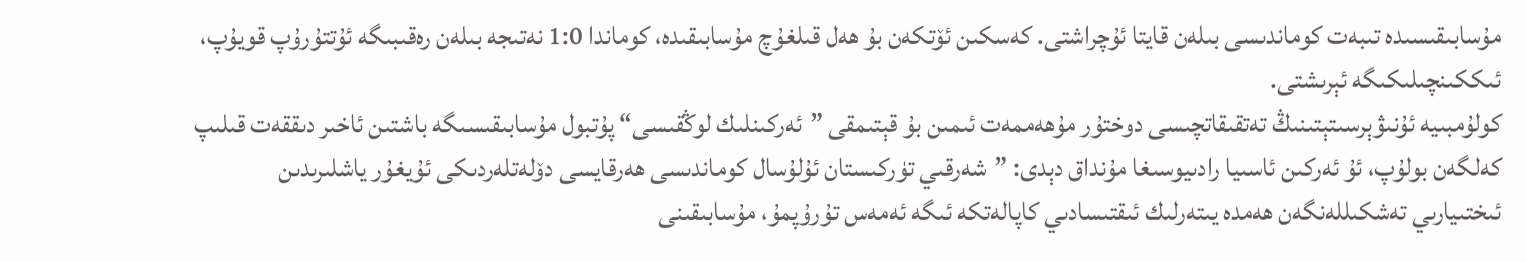مۇسابىقىسىدە تىبەت كوماندىسى بىلەن قايتا ئۇچراشتى. كەسكىن ئۆتكەن بۇ ھەل قىلغۇچ مۇسابىقىدە، كوماندا 1:0 نەتىجە بىلەن رەقىبىگە ئۇتتۇرۇپ قويۇپ، ئىككىنچىلىكىگە ئېرىشتى.
كولۇمبىيە ئۇنىۋېرسىتېتىنىڭ تەتقىقاتچىسى دوختۇر مۇھەممەت ئىمىن بۇ قېتىمقى ”ئەركىنلىك لوڭقىسى“ پۇتبول مۇسابىقىسىگە باشتىن ئاخىر دىققەت قىلىپ كەلگەن بولۇپ، ئۇ ئەركىن ئاسىيا رادىيوسىغا مۇنداق دېدى: ”شەرقىي تۈركىستان ئۇلۇسال كوماندىسى ھەرقايسى دۆلەتلەردىكى ئۇيغۇر ياشلىرىدىن ئىختىيارىي تەشكىللەنگەن ھەمدە يىتەرلىك ئىقتىسادىي كاپالەتكە ئىگە ئەمەس تۇرۇپمۇ، مۇسابىقىنى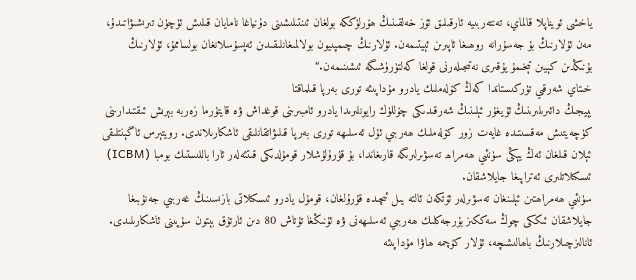ياخشى ئويناپلا قالماي، تەنتەربىيە ئارقىلىق ئۆز خەلقىنىڭ ھۆرلۈككە بولغان ئىنتىلىشىنى دۇنياغا نامايان قىلىش ئۈچۈن تىرىشىۋاتىدۇ، مەن ئۇلارنىڭ بۇ جەسۇرانە روھىغا ئاپىرىن ئېيتىمەن. ئۇلارنىڭ چىمپىيون بولالمىغانلىقىدىن ئەپسۇسلانغان بولساممۇ، ئۇلارنىڭ بۇنىڭدىن كېيىن تېخىمۇ يۇقىرى نەتىجىلەرنى قولغا كەلتۈرۈشىگە ئىشىنىمەن.“
خىتاي شەرقىي تۈركىستاندا كەڭ كۆلەملىك يادرو مۇداپىئە تورى بەرپا قىلماقتا
بېيجىڭ دائىرىلىرىنىڭ ئۇيغۇر ئېلىنىڭ شەرقىدىكى چۆللۈك رايونلىرىدا يادرو ئامبىرىنى قوغداش ۋە قايتۇرما زەربە بېرىش ئىقتىدارىنى كۈچەيتىش مەقسىتىدە غايەت زور كۆلەملىك ھەربىي ئۇل ئەسلىھە تورى بەرپا قىلىۋاتقانلىقى ئاشكارىلاندى. رويتېرس ئاگېنتلىقى ئېلان قىلغان ئەڭ يېڭى سۈنئىي ھەمراھ تەسۋىرلىرىگە قارىغاندا، بۇ قۇرۇلۇشلار قومۇلدىكى قىتئەلەر ئارا باللىستىك بومبا (ICBM) ئىسكىلاتلىرى ئەتراپىغا جايلاشقان.
سۈنئىي ھەمراھتىن ئېلىنغان تەسۋىرلەر ئۆتكەن ئالتە يىل ئىچىدە قۇرۇلغان، قومۇل يادرو ئىسكىلاتى بازىسىنىڭ غەربىي جەنۇبىغا جايلاشقان ئىككى چوڭ سەككىز بۇرجەكلىك ھەربىي ئەسلىھەنى ۋە ئۇنىڭغا تۇتاش 80 دىن ئارتۇق بېتون سۇپىنى ئاشكارىلىدى. ئانالىزچىلارنىڭ باھالىشىچە، ئۇلار كۆچمە ھاۋا مۇداپىئە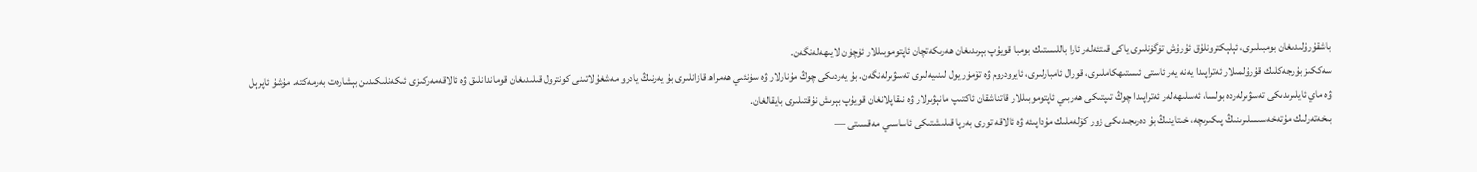باشقۇرۇلىدىغان بومبىلىرى، ئېلېكترونلۇق ئۇرۇش تۈگۈنلىرى ياكى قىتئەلەر ئارا باللىستىك بومبا قويۇپ بېرىدىغان ھەرىكەتچان ئاپتوموبىللار ئۈچۈن لايىھەلەنگەن.
سەككىز بۇرجەكلىك قۇرۇلمىلار ئەتراپىدا يەنە يەر ئاستى ئىستىھكاملىرى، قورال ئامبارلىرى، ئايرودروم ۋە تۆمۈر يول لىنىيەلىرى تەسۋىرلەنگەن. بۇ يەردىكى چوڭ مۇنارلار ۋە سۈنئىي ھەمراھ قازانلىرى بۇ يەرنىڭ يادرو مەشغۇلاتىنى كونترول قىلىدىغان قوماندانلىق ۋە ئالاقەمەركىزى ئىكەنلىكىدىن بېشارەت بەرمەكتە. مۇشۇ ئاپرېل ۋە ماي ئايلىرىدىكى تەسۋىرلەردە بولسا، ئەسلىھەلەر ئەتراپىدا چوڭ تىپتىكى ھەربىي ئاپتوموبىللار قاتناشقان ئاكتىپ مانېۋىرلار ۋە نىقاپلانغان قويۇپ بېرىش نۇقتىلىرى بايقالغان.
بىخەتەرلىك مۇتەخەسىسلىرىنىڭ پىكىرىچە، خىتاينىڭ بۇ دەرىجىدىكى زور كۆلەملىك مۇداپىئە ۋە ئالاقە تورى بەرپا قىلىشتىكى ئاساسىي مەقسىتى —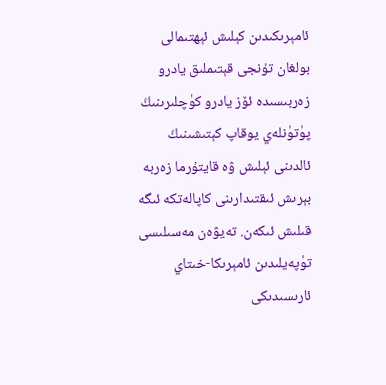ئامېرىكىدىن كېلىش ئېھتىمالى بولغان تۇنجى قېتىملىق يادرو زەربىسىدە ئۆز يادرو كۈچلىرىنىڭ پۈتۈنلەي يوقاپ كېتىشىنىڭ ئالدىنى ئېلىش ۋە قايتۇرما زەربە بېرىش ئىقتىدارىنى كاپالەتكە ئىگە قىلىش ئىكەن. تەيۋەن مەسىلىسى تۈپەيلىدىن ئامېرىكا-خىتاي ئارىسىدىكى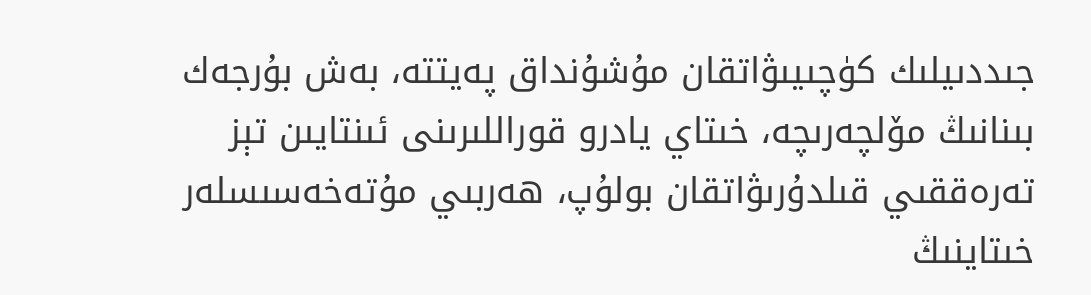جىددىيلىك كۈچىيىۋاتقان مۇشۇنداق پەيتتە، بەش بۇرجەك بىنانىڭ مۆلچەرىچە، خىتاي يادرو قوراللىرىنى ئىنتايىن تېز تەرەققىي قىلدۇرىۋاتقان بولۇپ، ھەربىي مۇتەخەسىسلەر خىتاينىڭ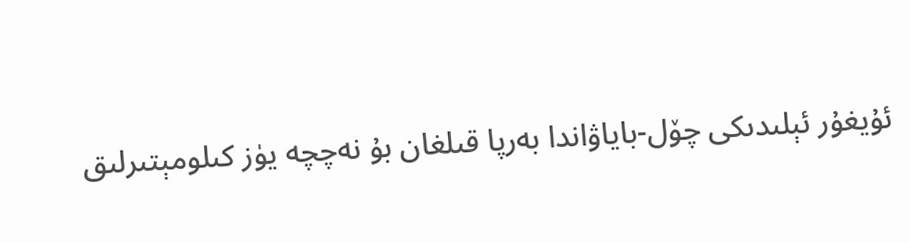ئۇيغۇر ئېلىدىكى چۆل-باياۋاندا بەرپا قىلغان بۇ نەچچە يۈز كىلومېتىرلىق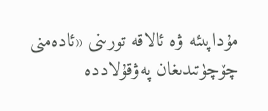مۇداپىئە ۋە ئالاقە تورىنى «ئادەمنى چۆچۈتىدىغان پەۋقۇلاددە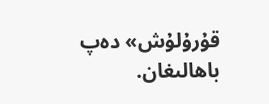قۇرۇلۇش» دەپ باھالىغان.